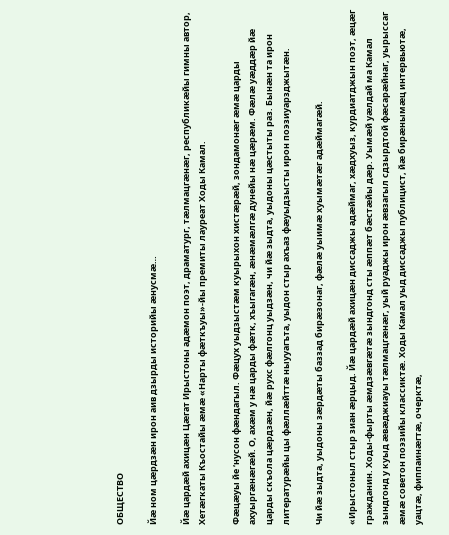ОБЩЕСТВО

Йæ ном цæрдзæн ирон аив дзырды историйы æнусмæ…

Йæ цардæй ахицæн Цæгат Ирыстоны адæмон поэт, драматург, тæлмацгæнæг, республикæйы гимны автор, Хетæгкаты Къостайы æмæ «Нарты фæткъуы»-йы премиты лауреат Ходы Камал.

Фæцæуы йе ‘нусон фæндагыл. Фæцух уыдзыстæм куырыхон хистæрæй, зондамонæг æмæ царды ахуыргæнæгæй. О, ахæм у нæ царды фæтк, хъыгагæн, æнæмæлгæ дунейы нæ цæрæм. Фæлæ уæддæр йæ царды скъола цæрдзæн, йæ рухс фæлгонц уыдзæн, чи йæ зыдта, уыдоны цæстыты раз. Бынæн та ирон литературæйы цы фæллæйттæ ныууагъта, уыдон стыр ахъаз фæуыдзысты ирон поэзиуарзджытæн.

Чи йæ зыдта, уыдоны зæрдæты баззад бирæзонаг, фæлæ уыимæ хуымæтæг адæймагæй.

«Ирыстоныл стыр зиан æрцыд. Йæ цардæй ахицæн диссаджы адæймаг, хæдхуыз, курдиатджын поэт, æцæг гражданин. Ходы-фырты æмдзæвгæтæ зындгонд сты æппæт бæстæйы дæр. Уымæй уæлдай ма Камал зындгонд у куыд æвæджиауы тæлмацгæнæг, уый руаджы ирон æвзагыл сдзырдтой фæсарæйнаг, уырыссаг æмæ советон поэзийы классиктæ. Ходы Камал уыд диссаджы публицист, йæ бирæнымæц интервьютæ, уацтæ, фиппаинæгтæ, очерктæ,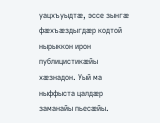уацхъуыдтæ, эссе зынгæ фæхъæздыгдæр кодтой нырыккон ирон публицистикæйы хæзнадон. Уый ма ныффыста цалдæр заманайы пьесæйы.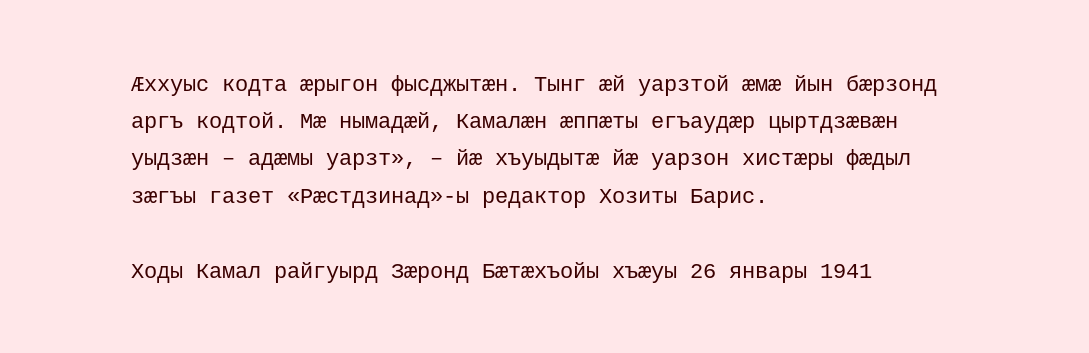Æххуыс кодта æрыгон фысджытæн. Тынг æй уарзтой æмæ йын бæрзонд аргъ кодтой. Мæ нымадæй, Камалæн æппæты егъаудæр цыртдзæвæн уыдзæн – адæмы уарзт», – йæ хъуыдытæ йæ уарзон хистæры фæдыл зæгъы газет «Рæстдзинад»-ы редактор Хозиты Барис.

Ходы Камал райгуырд Зæронд Бæтæхъойы хъæуы 26 январы 1941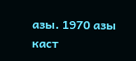азы. 1970 азы каст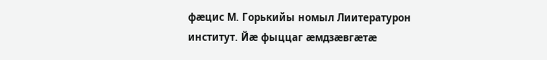фæцис М. Горькийы номыл Лиитературон институт. Йæ фыццаг æмдзæвгæтæ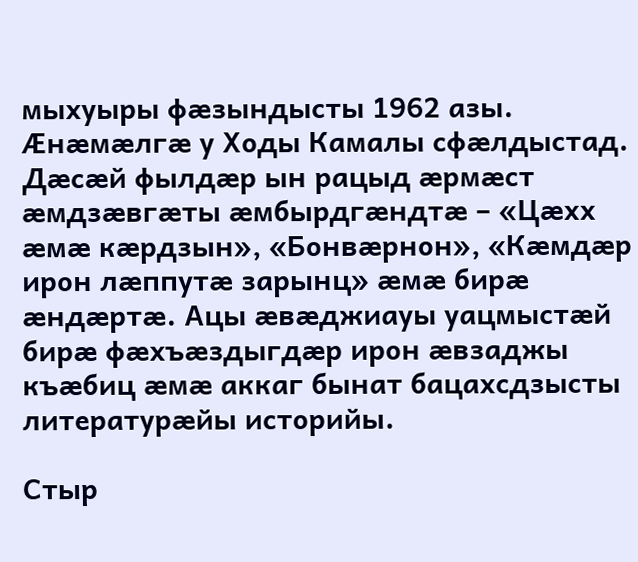мыхуыры фæзындысты 1962 азы. Æнæмæлгæ у Ходы Камалы сфæлдыстад. Дæсæй фылдæр ын рацыд æрмæст æмдзæвгæты æмбырдгæндтæ – «Цæхх æмæ кæрдзын», «Бонвæрнон», «Кæмдæр ирон лæппутæ зарынц» æмæ бирæ æндæртæ. Ацы æвæджиауы уацмыстæй бирæ фæхъæздыгдæр ирон æвзаджы къæбиц æмæ аккаг бынат бацахсдзысты литературæйы историйы.

Стыр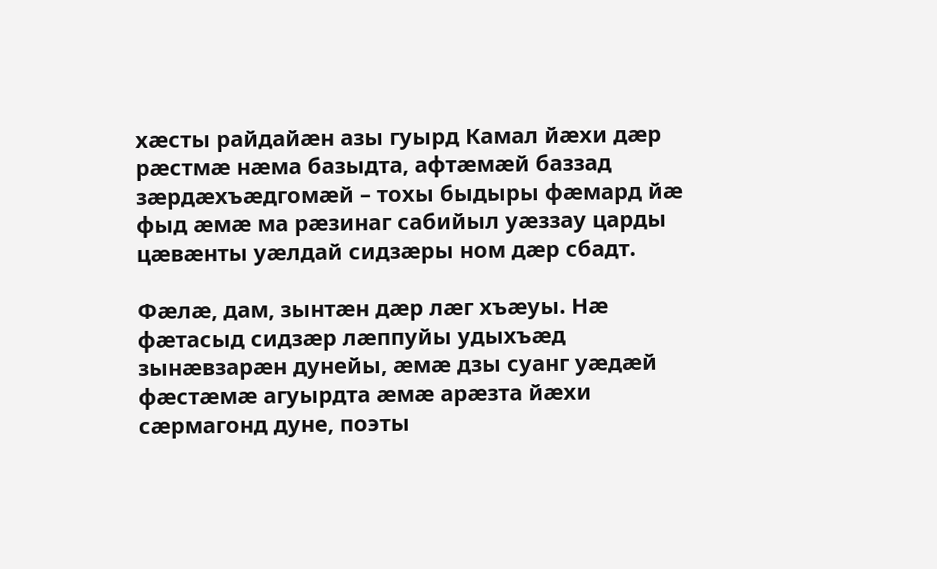хæсты райдайæн азы гуырд Камал йæхи дæр рæстмæ нæма базыдта, афтæмæй баззад зæрдæхъæдгомæй – тохы быдыры фæмард йæ фыд æмæ ма рæзинаг сабийыл уæззау царды цæвæнты уæлдай сидзæры ном дæр сбадт.

Фæлæ, дам, зынтæн дæр лæг хъæуы. Нæ фæтасыд сидзæр лæппуйы удыхъæд зынæвзарæн дунейы, æмæ дзы суанг уæдæй фæстæмæ агуырдта æмæ арæзта йæхи сæрмагонд дуне, поэты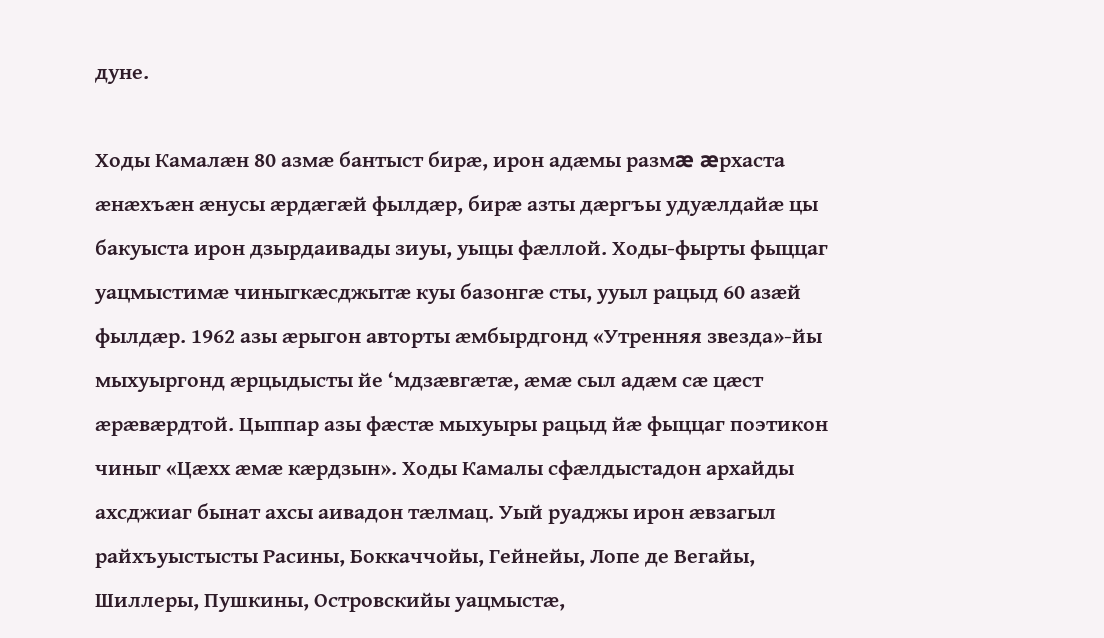дуне.

Ходы Камалæн 80 азмæ бантыст бирæ, ирон адæмы размæ æрхаста æнæхъæн æнусы æрдæгæй фылдæр, бирæ азты дæргъы удуæлдайæ цы бакуыста ирон дзырдаивады зиуы, уыцы фæллой. Ходы-фырты фыццаг уацмыстимæ чиныгкæсджытæ куы базонгæ сты, ууыл рацыд 60 азæй фылдæр. 1962 азы æрыгон авторты æмбырдгонд «Утренняя звезда»-йы мыхуыргонд æрцыдысты йе ‘мдзæвгæтæ, æмæ сыл адæм сæ цæст æрæвæрдтой. Цыппар азы фæстæ мыхуыры рацыд йæ фыццаг поэтикон чиныг «Цæхх æмæ кæрдзын». Ходы Камалы сфæлдыстадон архайды ахсджиаг бынат ахсы аивадон тæлмац. Уый руаджы ирон æвзагыл райхъуыстысты Расины, Боккаччойы, Гейнейы, Лопе де Вегайы, Шиллеры, Пушкины, Островскийы уацмыстæ,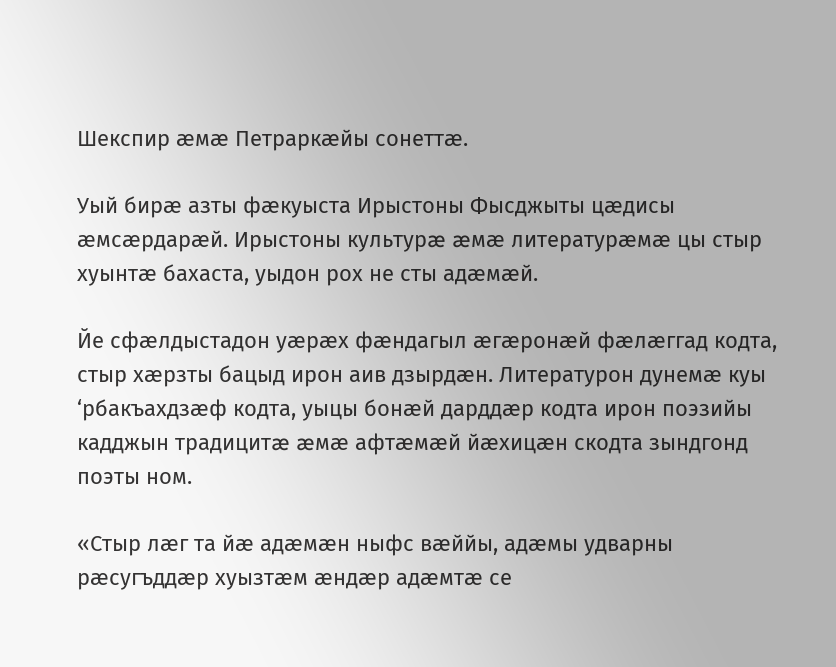Шекспир æмæ Петраркæйы сонеттæ.

Уый бирæ азты фæкуыста Ирыстоны Фысджыты цæдисы æмсæрдарæй. Ирыстоны культурæ æмæ литературæмæ цы стыр хуынтæ бахаста, уыдон рох не сты адæмæй.

Йе сфæлдыстадон уæрæх фæндагыл æгæронæй фæлæггад кодта, стыр хæрзты бацыд ирон аив дзырдæн. Литературон дунемæ куы ‘рбакъахдзæф кодта, уыцы бонæй дарддæр кодта ирон поэзийы кадджын традицитæ æмæ афтæмæй йæхицæн скодта зындгонд поэты ном.

«Стыр лæг та йæ адæмæн ныфс вæййы, адæмы удварны рæсугъддæр хуызтæм æндæр адæмтæ се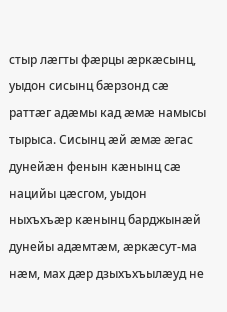стыр лæгты фæрцы æркæсынц, уыдон сисынц бæрзонд сæ раттæг адæмы кад æмæ намысы тырыса. Сисынц æй æмæ æгас дунейæн фенын кæнынц сæ нацийы цæсгом, уыдон ныхъхъæр кæнынц барджынæй дунейы адæмтæм, æркæсут-ма нæм, мах дæр дзыхъхъылæуд не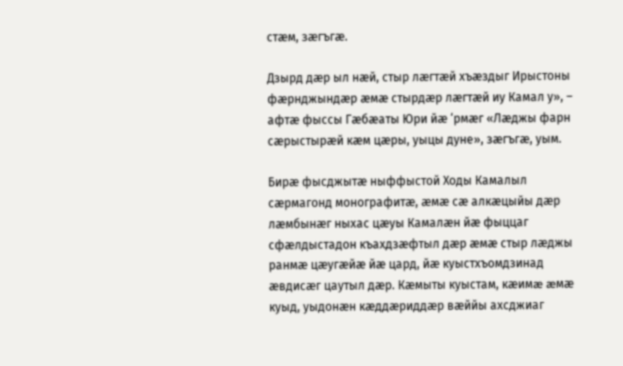стæм, зæгъгæ.

Дзырд дæр ыл нæй, стыр лæгтæй хъæздыг Ирыстоны фæрнджындæр æмæ стырдæр лæгтæй иу Камал у», – афтæ фыссы Гæбæаты Юри йæ ‘рмæг «Лæджы фарн сæрыстырæй кæм цæры, уыцы дуне», зæгъгæ, уым.

Бирæ фысджытæ ныффыстой Ходы Камалыл сæрмагонд монографитæ, æмæ сæ алкæцыйы дæр лæмбынæг ныхас цæуы Камалæн йæ фыццаг сфæлдыстадон къахдзæфтыл дæр æмæ стыр лæджы ранмæ цæугæйæ йæ цард, йæ куыстхъомдзинад æвдисæг цаутыл дæр. Кæмыты куыстам, кæимæ æмæ куыд, уыдонæн кæддæриддæр вæййы ахсджиаг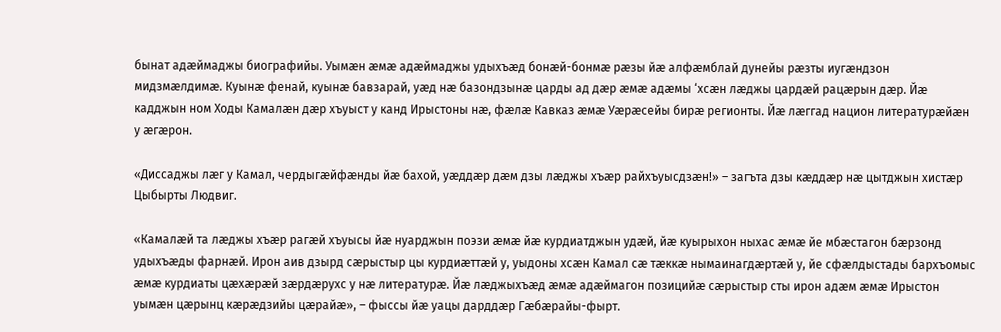бынат адæймаджы биографийы. Уымæн æмæ адæймаджы удыхъæд бонæй-бонмæ рæзы йæ алфæмблай дунейы рæзты иугæндзон мидзмæлдимæ. Куынæ фенай, куынæ бавзарай, уæд нæ базондзынæ царды ад дæр æмæ адæмы ‘хсæн лæджы цардæй рацæрын дæр. Йæ кадджын ном Ходы Камалæн дæр хъуыст у канд Ирыстоны нæ, фæлæ Кавказ æмæ Уæрæсейы бирæ регионты. Йæ лæггад национ литературæйæн у æгæрон.

«Диссаджы лæг у Камал, чердыгæйфæнды йæ бахой, уæддæр дæм дзы лæджы хъæр райхъуысдзæн!» – загъта дзы кæддæр нæ цытджын хистæр Цыбырты Людвиг.

«Камалæй та лæджы хъæр рагæй хъуысы йæ нуарджын поэзи æмæ йæ курдиатджын удæй, йæ куырыхон ныхас æмæ йе мбæстагон бæрзонд удыхъæды фарнæй. Ирон аив дзырд сæрыстыр цы курдиæттæй у, уыдоны хсæн Камал сæ тæккæ нымаинагдæртæй у, йе сфæлдыстады бархъомыс æмæ курдиаты цæхæрæй зæрдæрухс у нæ литературæ. Йæ лæджыхъæд æмæ адæймагон позицийæ сæрыстыр сты ирон адæм æмæ Ирыстон уымæн цæрынц кæрæдзийы цæрайæ», – фыссы йæ уацы дарддæр Гæбæрайы-фырт.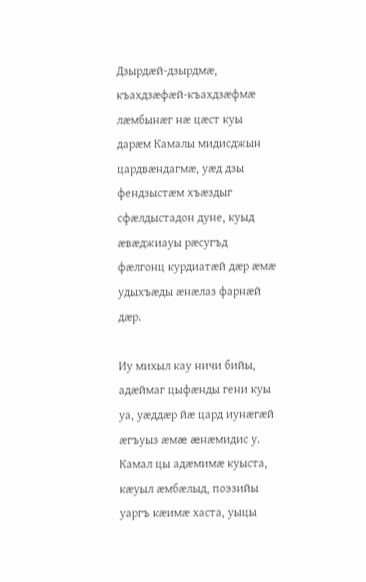Дзырдæй-дзырдмæ, къахдзæфæй-къахдзæфмæ лæмбынæг нæ цæст куы дарæм Камалы мидисджын цардвæндагмæ, уæд дзы фендзыстæм хъæздыг сфæлдыстадон дуне, куыд æвæджиауы рæсугъд фæлгонц курдиатæй дæр æмæ удыхъæды æнæлаз фарнæй дæр.

Иу михыл кау ничи бийы, адæймаг цыфæнды гени куы уа, уæддæр йæ цард иунæгæй æгъуыз æмæ æнæмидис у. Камал цы адæмимæ куыста, кæуыл æмбæлыд, поэзийы уаргъ кæимæ хаста, уыцы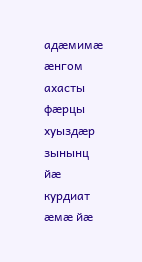адæмимæ æнгом ахасты фæрцы хуыздæр зынынц йæ курдиат æмæ йæ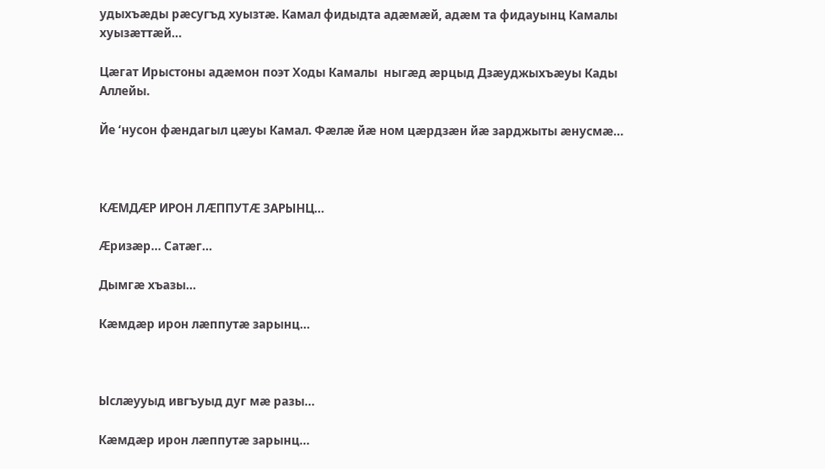удыхъæды рæсугъд хуызтæ. Камал фидыдта адæмæй, адæм та фидауынц Камалы хуызæттæй…

Цæгат Ирыстоны адæмон поэт Ходы Камалы  ныгæд æрцыд Дзæуджыхъæуы Кады Аллейы.

Йе ‘нусон фæндагыл цæуы Камал. Фæлæ йæ ном цæрдзæн йæ зарджыты æнусмæ…



КÆМДÆР ИРОН ЛÆППУТÆ ЗАРЫНЦ…

Æризæр… Сатæг…

Дымгæ хъазы…

Кæмдæр ирон лæппутæ зарынц…



Ыслæууыд ивгъуыд дуг мæ разы…

Кæмдæр ирон лæппутæ зарынц…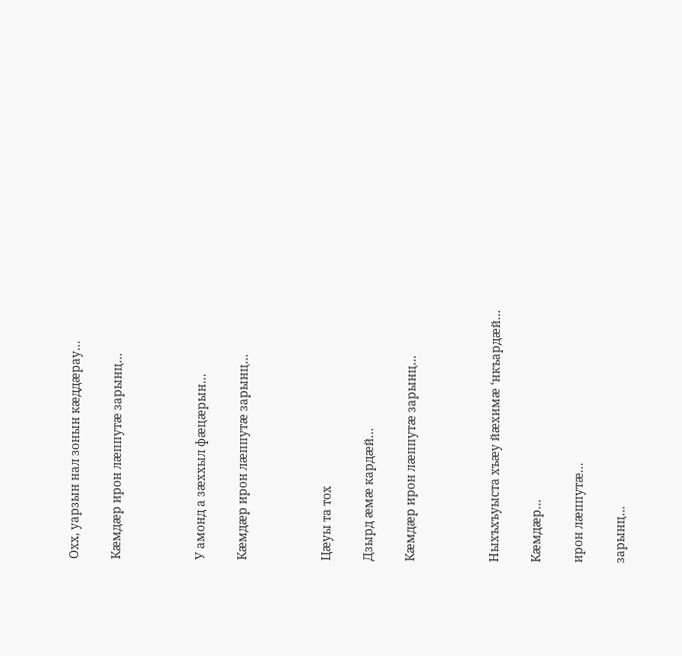Охх, уарзын нал зонын кæддæрау…

Кæмдæр ирон лæппутæ зарынц…



У амонд а зæххыл фæцæрын…

Кæмдæр ирон лæппутæ зарынц…



Цæуы та тох

Дзырд æмæ кардæй…

Кæмдæр ирон лæппутæ зарынц…



Ныхъхъуыста хъæу йæхимæ ‘нкъардæй…

Кæмдæр…

ирон лæппутæ…

зарынц…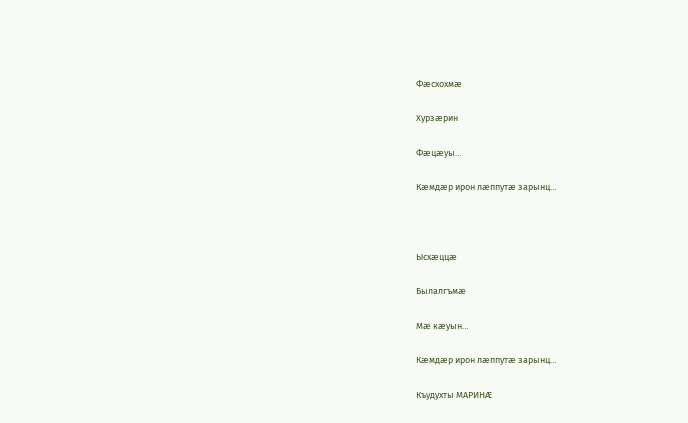Фæсхохмæ

Хурзæрин

Фæцæуы…

Кæмдæр ирон лæппутæ зарынц…



Ысхæццæ

Былалгъмæ

Мæ кæуын…

Кæмдæр ирон лæппутæ зарынц…

Къудухты МАРИНÆ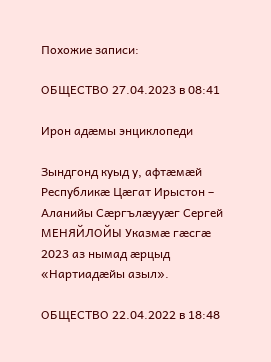Похожие записи:

ОБЩЕСТВО 27.04.2023 в 08:41

Ирон адæмы энциклопеди

Зындгонд куыд у, афтæмæй Республикæ Цæгат Ирыстон – Аланийы Сæргълæууæг Сергей МЕНЯЙЛОЙЫ Указмæ гæсгæ 2023 аз нымад æрцыд «Нартиадæйы азыл».

ОБЩЕСТВО 22.04.2022 в 18:48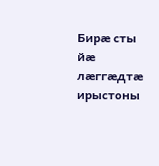Бирæ сты йæ лæггæдтæ ирыстоны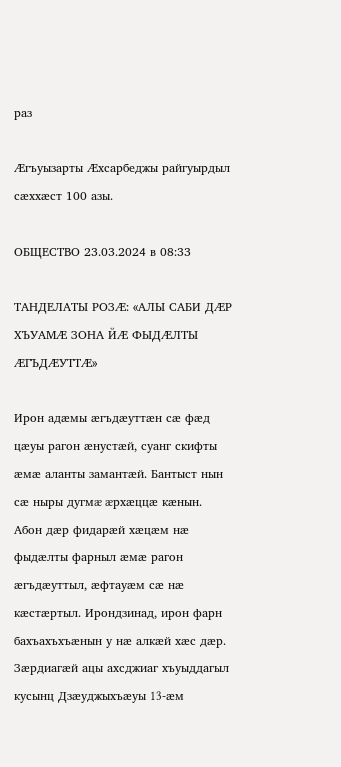раз

Æгъуызарты Æхсарбеджы райгуырдыл сæххæст 100 азы.

ОБЩЕСТВО 23.03.2024 в 08:33

ТАНДЕЛАТЫ РОЗÆ: «АЛЫ САБИ ДÆР ХЪУАМÆ ЗОНА ЙÆ ФЫДÆЛТЫ ÆГЪДÆУТТÆ»

Ирон адæмы æгъдæуттæн сæ фæд цæуы рагон æнустæй, суанг скифты æмæ аланты замантæй. Бантыст нын сæ ныры дугмæ æрхæццæ кæнын. Абон дæр фидарæй хæцæм нæ фыдæлты фарныл æмæ рагон æгъдæуттыл, æфтауæм сæ нæ кæстæртыл. Ирондзинад, ирон фарн бахъахъхъæнын у нæ алкæй хæс дæр. Зæрдиагæй ацы ахсджиаг хъуыддагыл кусынц Дзӕуджыхъӕуы 13-æм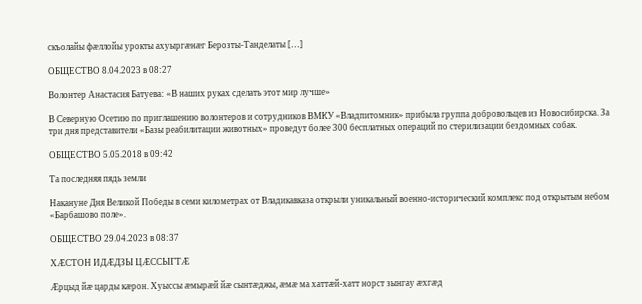скъолайы фæллойы урокты ахуыргæнæг Берозты-Танделаты […]

ОБЩЕСТВО 8.04.2023 в 08:27

Волонтер Анастасия Батуева: «В наших руках сделать этот мир лучше»

В Северную Осетию по приглашению волонтеров и сотрудников ВМКУ «Владпитомник» прибыла группа добровольцев из Новосибирска. За три дня представители «Базы реабилитации животных» проведут более 300 бесплатных операций по стерилизации бездомных собак.

ОБЩЕСТВО 5.05.2018 в 09:42

Та последняя пядь земли

Накануне Дня Великой Победы в семи километрах от Владикавказа открыли уникальный военно-исторический комплекс под открытым небом «Барбашово поле».

ОБЩЕСТВО 29.04.2023 в 08:37

ХÆСТОН ИДÆДЗЫ ЦÆССЫГТÆ

Æрцыд йæ царды кæрон. Хуыссы æмырæй йæ сынтæджы, æмæ ма хаттæй-хатт норст зынгау æхгæд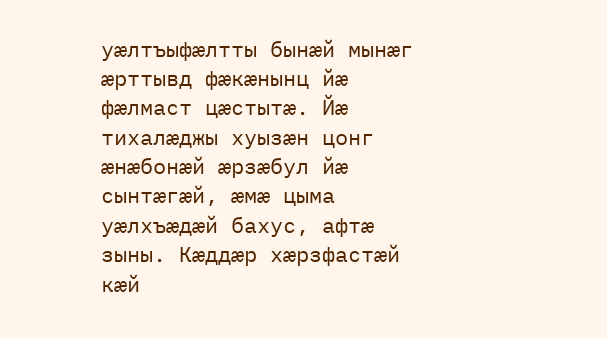уæлтъыфæлтты бынæй мынæг æрттывд фæкæнынц йæ фæлмаст цæстытæ. Йæ тихалӕджы хуызæн цонг æнæбонæй æрзæбул йæ сынтæгæй, æмæ цыма уæлхъæдæй бахус, афтæ зыны. Кæддæр хæрзфастæй кæй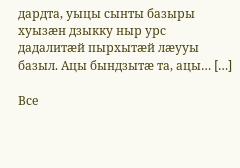дардта, уыцы сынты базыры хуызæн дзыкку ныр урс дадалитæй пырхытæй лæууы базыл. Ацы бындзытæ та, ацы… […]

Все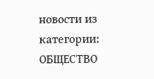новости из категории: ОБЩЕСТВО